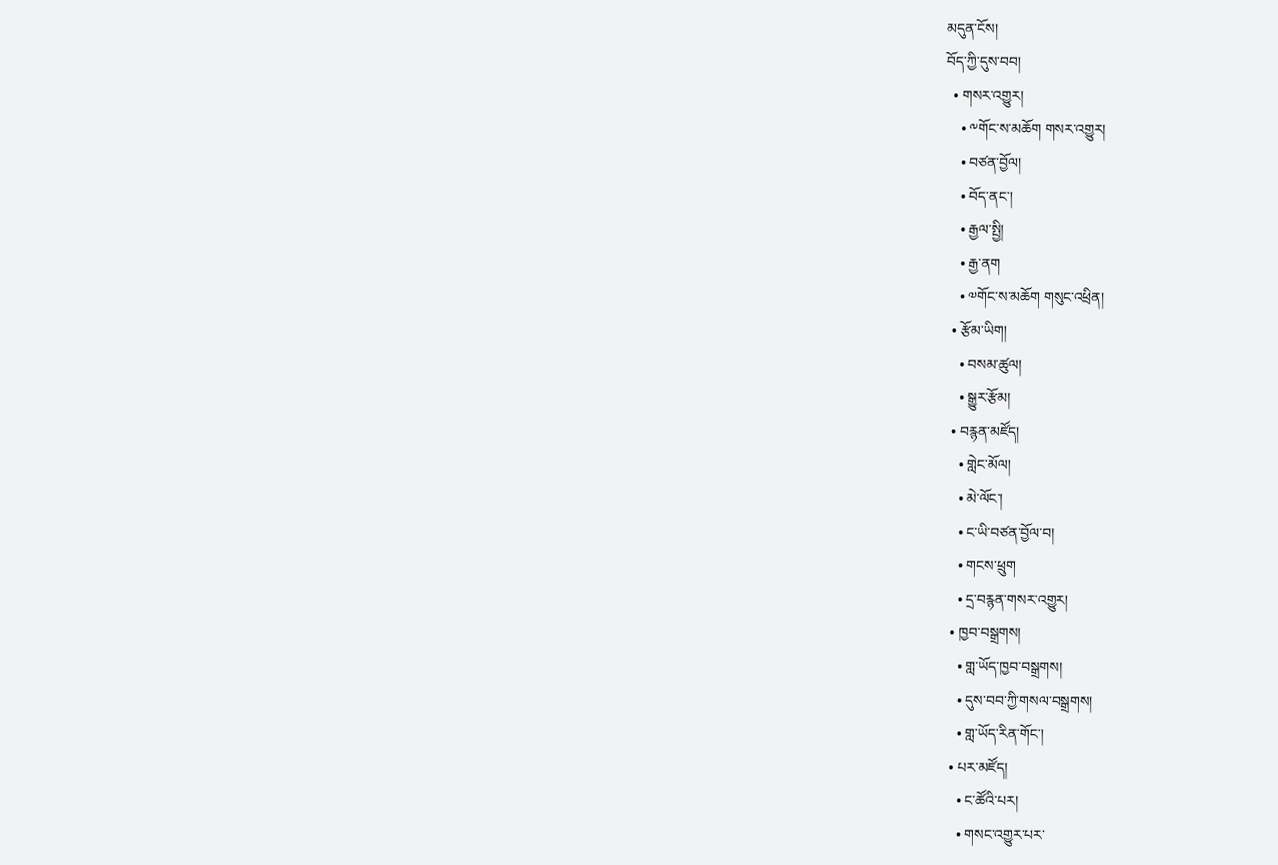མདུན་ངོས།
བོད་ཀྱི་དུས་བབ།
  • གསར་འགྱུར།
    • ༸གོང་ས་མཆོག གསར་འགྱུར།
    • བཙན་བྱོལ།
    • བོད་ནང་།
    • རྒྱལ་སྤྱི།
    • རྒྱ་ནག
    • ༧གོང་ས་མཆོག གསུང་འཕྲིན།
  • རྩོམ་ཡིག།
    • བསམ་ཚུལ།
    • སྒྱུར་རྩོམ།
  • བརྙན་མཛོད།
    • གླེང་མོལ།
    • མེ་ལོང་།
    • ང་ཡི་བཙན་བྱོལ་བ།
    • གངས་ཕྲུག
    • དྲ་བརྙན་གསར་འགྱུར།
  • ཁྱབ་བསྒྲགས།
    • གླ་ཡོད་ཁྱབ་བསྒྲགས།
    • དུས་བབ་ཀྱི་གསལ་བསྒྲགས།
    • གླ་ཡོད་རིན་གོང་།
  • པར་མཛོད།
    • ང་ཚོའི་པར།
    • གསང་འགྱུར་པར་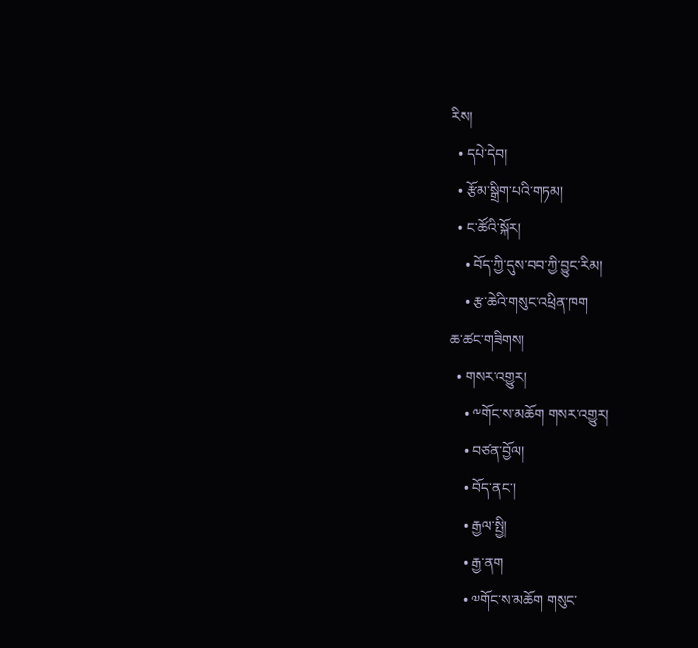རིས།
  • དཔེ་དེབ།
  • རྩོམ་སྒྲིག་པའི་གཏམ།
  • ང་ཚོའི་སྐོར།
    • བོད་ཀྱི་དུས་བབ་ཀྱི་བྱུང་རིམ།
    • རྩ་ཆེའི་གསུང་འཕྲིན་ཁག
ཆ་ཚང་གཟིགས།
  • གསར་འགྱུར།
    • ༸གོང་ས་མཆོག གསར་འགྱུར།
    • བཙན་བྱོལ།
    • བོད་ནང་།
    • རྒྱལ་སྤྱི།
    • རྒྱ་ནག
    • ༧གོང་ས་མཆོག གསུང་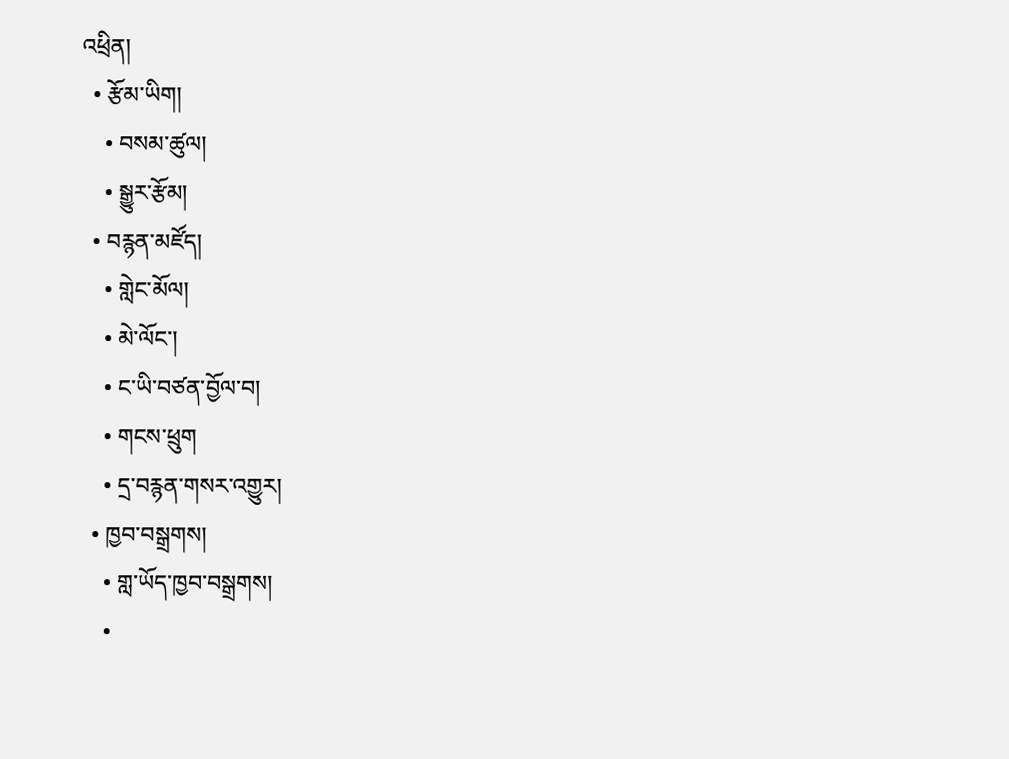འཕྲིན།
  • རྩོམ་ཡིག།
    • བསམ་ཚུལ།
    • སྒྱུར་རྩོམ།
  • བརྙན་མཛོད།
    • གླེང་མོལ།
    • མེ་ལོང་།
    • ང་ཡི་བཙན་བྱོལ་བ།
    • གངས་ཕྲུག
    • དྲ་བརྙན་གསར་འགྱུར།
  • ཁྱབ་བསྒྲགས།
    • གླ་ཡོད་ཁྱབ་བསྒྲགས།
    •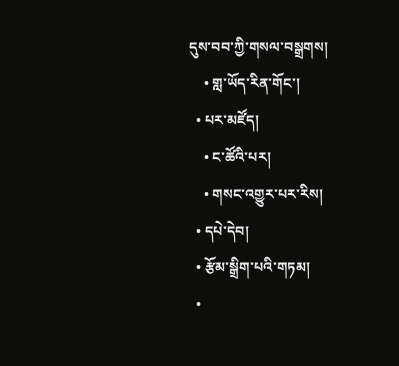དུས་བབ་ཀྱི་གསལ་བསྒྲགས།
    • གླ་ཡོད་རིན་གོང་།
  • པར་མཛོད།
    • ང་ཚོའི་པར།
    • གསང་འགྱུར་པར་རིས།
  • དཔེ་དེབ།
  • རྩོམ་སྒྲིག་པའི་གཏམ།
  •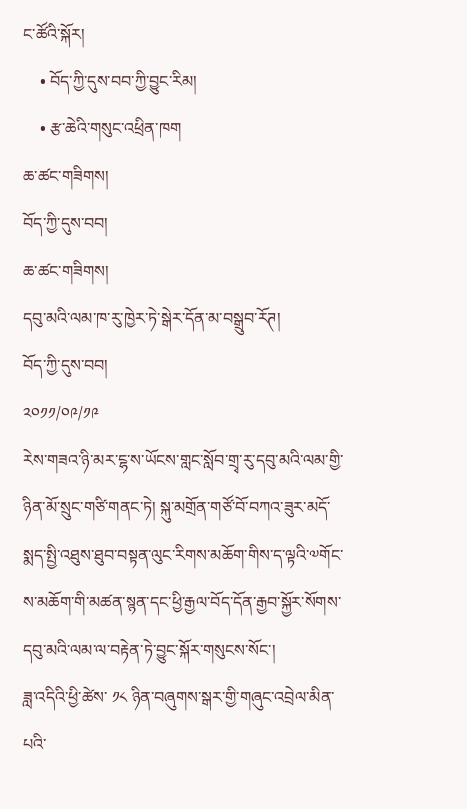ང་ཚོའི་སྐོར།
    • བོད་ཀྱི་དུས་བབ་ཀྱི་བྱུང་རིམ།
    • རྩ་ཆེའི་གསུང་འཕྲིན་ཁག
ཆ་ཚང་གཟིགས།
བོད་ཀྱི་དུས་བབ།
ཆ་ཚང་གཟིགས།
དབུ་མའི་ལམ་ཁ་རུ་ཁྱེར་ཏེ་སྒེར་དོན་མ་བསྒྲུབ་རོཊ།
བོད་ཀྱི་དུས་བབ།
༢༠༡༡/༠༩/༡༩
རེས་གཟའ་ཉི་མར་ངྷ་ས་ཡོངས་གླང་སློབ་གྲྭ་རུ་དབུ་མའི་ལམ་གྱི་ཉིན་མོ་སྲུང་གཙི་གནང་ཏེ། སྐུ་མགྲོན་གཙོ་བོ་བཀའ་ཟུར་མདོ་སྨད་སྤྱི་འཐུས་ཐུབ་བསྟན་ལུང་རིགས་མཆོག་གིས་ད་ལྟའི་༧གོང་ས་མཆོག་གི་མཚན་སྙན་དང་ཕྱི་རྒྱལ་བོད་དོན་རྒྱབ་སྐྱོར་སོགས་དབུ་མའི་ལམ་ལ་བརྟེན་ཏེ་བྱུང་སྐོར་གསུངས་སོང་།
ཟླ་འདིའི་ཕྱི་ཚེས་ ༡༨ ཉིན་བཞུགས་སྒར་གྱི་གཞུང་འབྲེལ་མིན་པའི་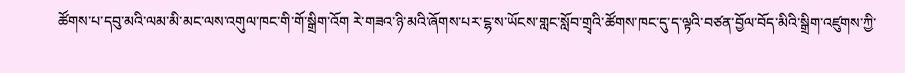ཚོགས་པ་དབུ་མའི་ལམ་མི་མང་ལས་འགུལ་ཁང་གི་གོ་སྒྲིག་འོག རེ་གཟའ་ཉི་མའི་ཞོགས་པར་ངྷ་ས་ཡོངས་གླང་སློབ་གྲྭའི་ཚོགས་ཁང་དུ་ད་ལྟའི་བཙན་བྱོལ་བོད་མིའི་སྒྲིག་འཛུགས་ཀྱི་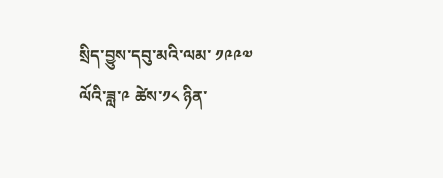སྲིད་བྱུས་དབུ་མའི་ལམ་ ༡༩༩༧ ལོའི་ཟླ་༩ ཚེས་༡༨ ཉིན་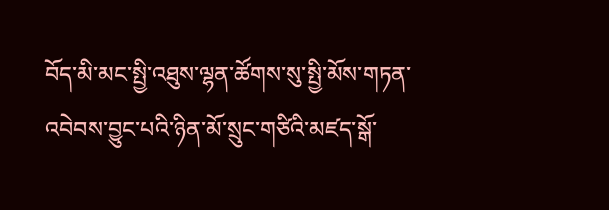བོད་མི་མང་སྤྱི་འཐུས་ལྷན་ཚོགས་སུ་སྤྱི་མོས་གཏན་འབེབས་བྱུང་པའི་ཉིན་མོ་སྲུང་གཙིའི་མཛད་སྒོ་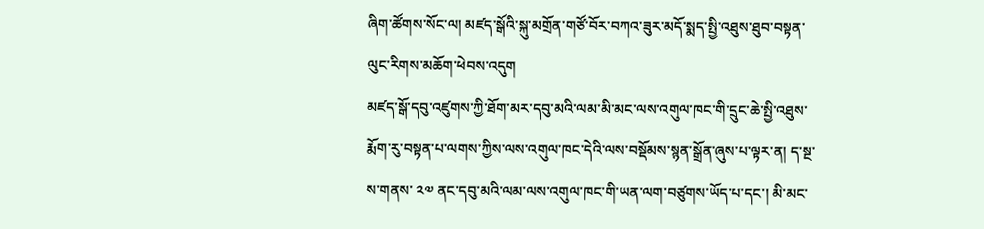ཞིག་ཚོགས་སོང་ལ། མཛད་སྒོའི་སྐུ་མགྲོན་གཙོ་བོར་བཀའ་ཟུར་མདོ་སྨད་སྤྱི་འཐུས་ཐུབ་བསྟན་ལུང་རིགས་མཆོག་ཕེབས་འདུག
མཛད་སྒོ་དབུ་འཛུགས་ཀྱི་ཐོག་མར་དབུ་མའི་ལམ་མི་མང་ལས་འགུལ་ཁང་གི་དྲུང་ཆེ་སྤྱི་འཐུས་རྨོག་རུ་བསྟན་པ་ལགས་ཀྱིས་ལས་འགུལ་ཁང་དེའི་ལས་བསྡོམས་སྙན་སྒྲོན་ཞུས་པ་ལྟར་ན། ད་སྔ་ས་གནས་ ༢༧ ནང་དབུ་མའི་ལམ་ལས་འགུལ་ཁང་གི་ཡན་ལག་བཙུགས་ཡོད་པ་དང་། མི་མང་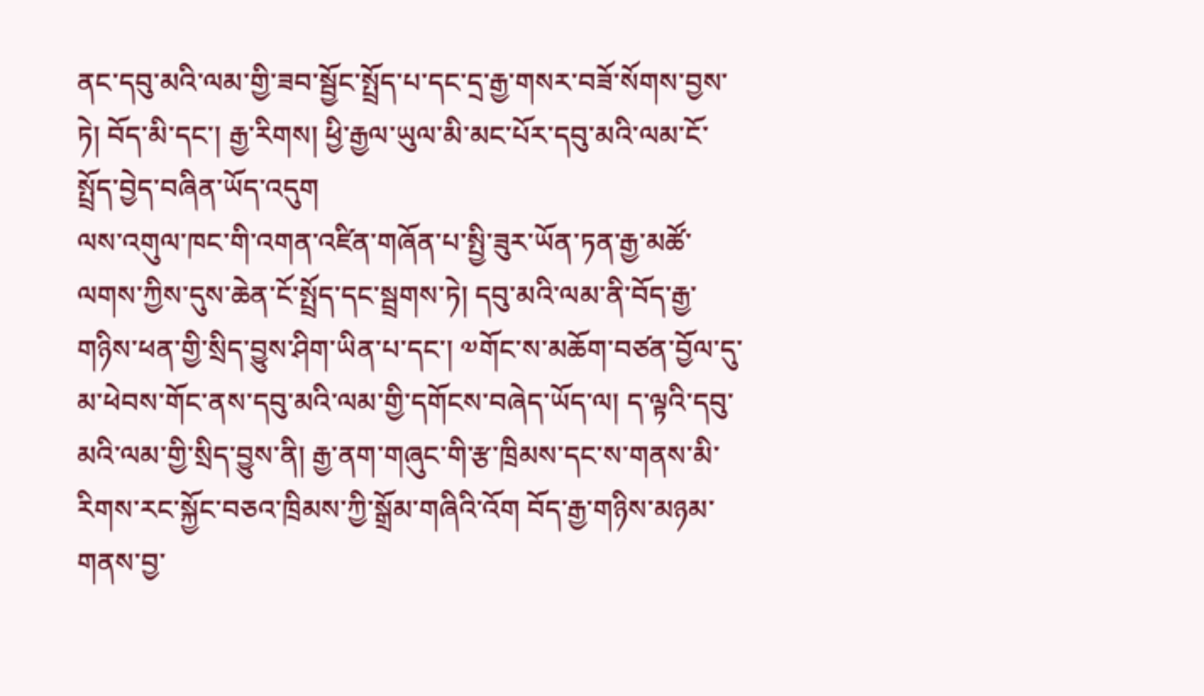ནང་དབུ་མའི་ལམ་གྱི་ཟབ་སྦྱོང་སྤྲོད་པ་དང་དྲ་རྒྱ་གསར་བཟོ་སོགས་བྱས་ཏེ། བོད་མི་དང་། རྒྱ་རིགས། ཕྱི་རྒྱལ་ཡུལ་མི་མང་པོར་དབུ་མའི་ལམ་ངོ་སྤྲོད་བྱེད་བཞིན་ཡོད་འདུག
ལས་འགུལ་ཁང་གི་འགན་འཛིན་གཞོན་པ་སྤྱི་ཟུར་ཡོན་ཏན་རྒྱ་མཚོ་ལགས་ཀྱིས་དུས་ཆེན་ངོ་སྤྲོད་དང་སྦྲགས་ཏེ། དབུ་མའི་ལམ་ནི་བོད་རྒྱ་གཉིས་ཕན་གྱི་སྲིད་བྱུས་ཤིག་ཡིན་པ་དང་། ༧གོང་ས་མཆོག་བཙན་བྱོལ་དུ་མ་ཕེབས་གོང་ནས་དབུ་མའི་ལམ་གྱི་དགོངས་བཞེད་ཡོད་ལ། ད་ལྟའི་དབུ་མའི་ལམ་གྱི་སྲིད་བྱུས་ནི། རྒྱ་ནག་གཞུང་གི་རྩ་ཁྲིམས་དང་ས་གནས་མི་རིགས་རང་སྐྱོང་བཅའ་ཁྲིམས་ཀྱི་སྒྲོམ་གཞིའི་འོག བོད་རྒྱ་གཉིས་མཉམ་གནས་བྱ་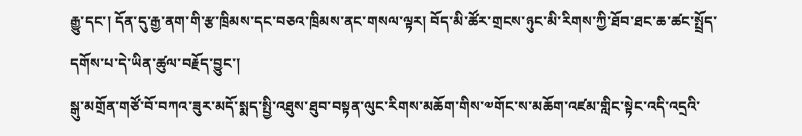རྒྱུ་དང་། དོན་དུ་རྒྱ་ནག་གི་རྩ་ཁྲིམས་དང་བཅའ་ཁྲིམས་ནང་གསལ་ལྟར། བོད་མི་ཚོར་གྲངས་ཉུང་མི་རིགས་ཀྱི་ཐོབ་ཐང་ཆ་ཚང་སྤྲོད་དགོས་པ་དེ་ཡིན་ཚུལ་བརྗོད་བྱུང་།
སྒུ་མགྲོན་གཙོ་བོ་བཀའ་ཟུར་མདོ་སྨད་སྤྱི་འཐུས་ཐུབ་བསྟན་ལུང་རིགས་མཆོག་གིས་༧གོང་ས་མཆོག་འཛམ་གླིང་སྟེང་འདི་འདྲའི་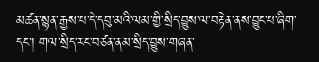མཚན་སྙན་རྒྱས་པ་དེ་དབུ་མའི་ལམ་གྱི་སྲིད་བྱུས་ལ་བརྟེན་ནས་བྱུང་པ་ཞིག་དང་། གལ་སྲིད་རང་བཙན་ནམ་སྲིད་བྱུས་གཞན་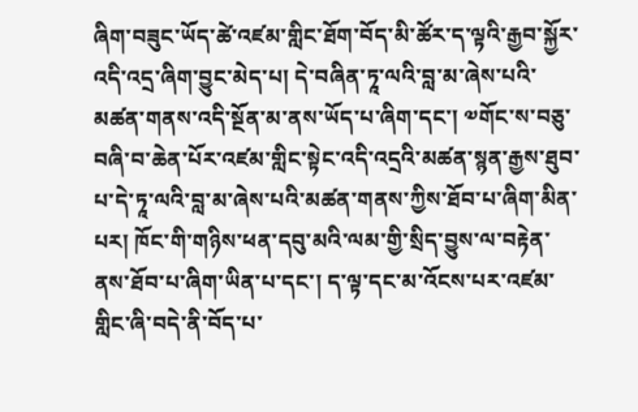ཞིག་བཟུང་ཡོད་ཚེ་འཛམ་གླིང་ཐོག་བོད་མི་ཚོར་ད་ལྟའི་རྒྱབ་སྐྱོར་འདི་འདྲ་ཞིག་བྱུང་མེད་པ། དེ་བཞིན་ཏཱ་ལའི་བླ་མ་ཞེས་པའི་མཚན་གནས་འདི་སྔོན་མ་ནས་ཡོད་པ་ཞིག་དང་། ༧གོང་ས་བཅུ་བཞི་བ་ཆེན་པོར་འཛམ་གླིང་སྟེང་འདི་འདྲའི་མཚན་སྙན་རྒྱས་ཐུབ་པ་དེ་ཏཱ་ལའི་བླ་མ་ཞེས་པའི་མཚན་གནས་ཀྱིས་ཐོབ་པ་ཞིག་མིན་པར། ཁོང་གི་གཉིས་ཕན་དབུ་མའི་ལམ་གྱི་སྲིད་བྱུས་ལ་བརྟེན་ནས་ཐོབ་པ་ཞིག་ཡིན་པ་དང་། ད་ལྟ་དང་མ་འོངས་པར་འཛམ་གླིང་ཞི་བདེ་ནི་བོད་པ་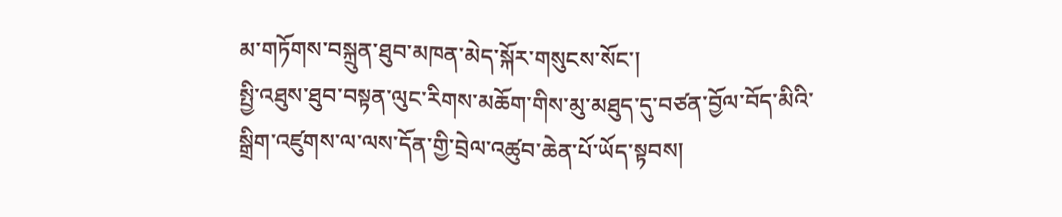མ་གཏོགས་བསྐྲུན་ཐུབ་མཁན་མེད་སྐོར་གསུངས་སོང་།
སྤྱི་འཐུས་ཐུབ་བསྟན་ལུང་རིགས་མཆོག་གིས་མུ་མཐུད་དུ་བཙན་བྱོལ་བོད་མིའི་སྒྲིག་འཛུགས་ལ་ལས་དོན་གྱི་བྲེལ་འཚུབ་ཆེན་པོ་ཡོད་སྟབས།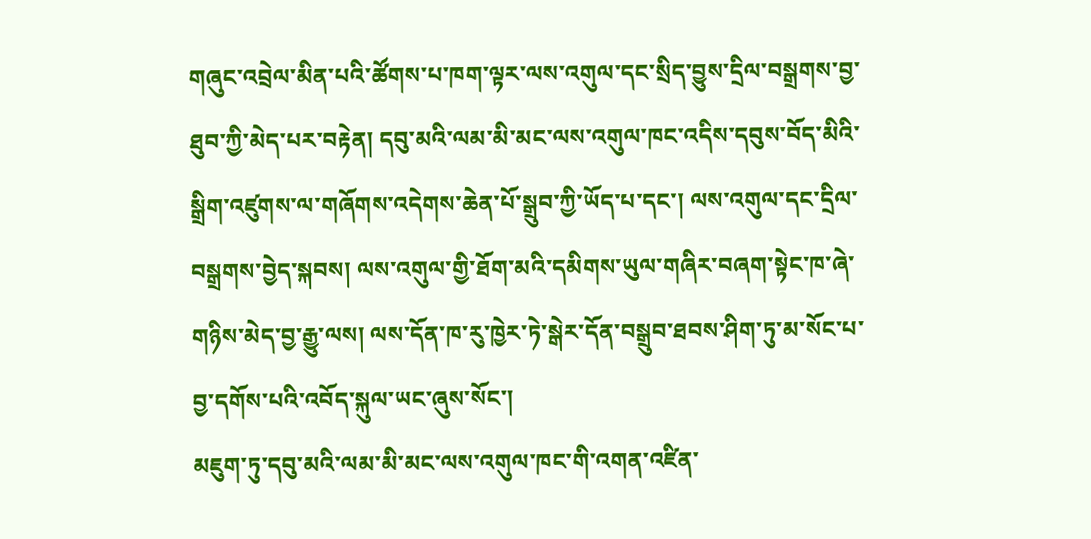གཞུང་འབྲེལ་མིན་པའི་ཚོགས་པ་ཁག་ལྟར་ལས་འགུལ་དང་སྲིད་བྱུས་དྲིལ་བསྒྲགས་བྱ་ཐུབ་ཀྱི་མེད་པར་བརྟེན། དབུ་མའི་ལམ་མི་མང་ལས་འགུལ་ཁང་འདིས་དབུས་བོད་མིའི་སྒྲིག་འཛུགས་ལ་གཞོགས་འདེགས་ཆེན་པོ་སྒྲུབ་ཀྱི་ཡོད་པ་དང་། ལས་འགུལ་དང་དྲིལ་བསྒྲགས་བྱེད་སྐབས། ལས་འགུལ་གྱི་ཐོག་མའི་དམིགས་ཡུལ་གཞིར་བཞག་སྟེང་ཁ་ཞེ་གཉིས་མེད་བྱ་རྒྱུ་ལས། ལས་དོན་ཁ་རུ་ཁྱེར་ཏེ་སྒེར་དོན་བསྒྲུབ་ཐབས་ཤིག་ཏུ་མ་སོང་པ་བྱ་དགོས་པའི་འབོད་སྐུལ་ཡང་ཞུས་སོང་།
མཇུག་ཏུ་དབུ་མའི་ལམ་མི་མང་ལས་འགུལ་ཁང་གི་འགན་འཛིན་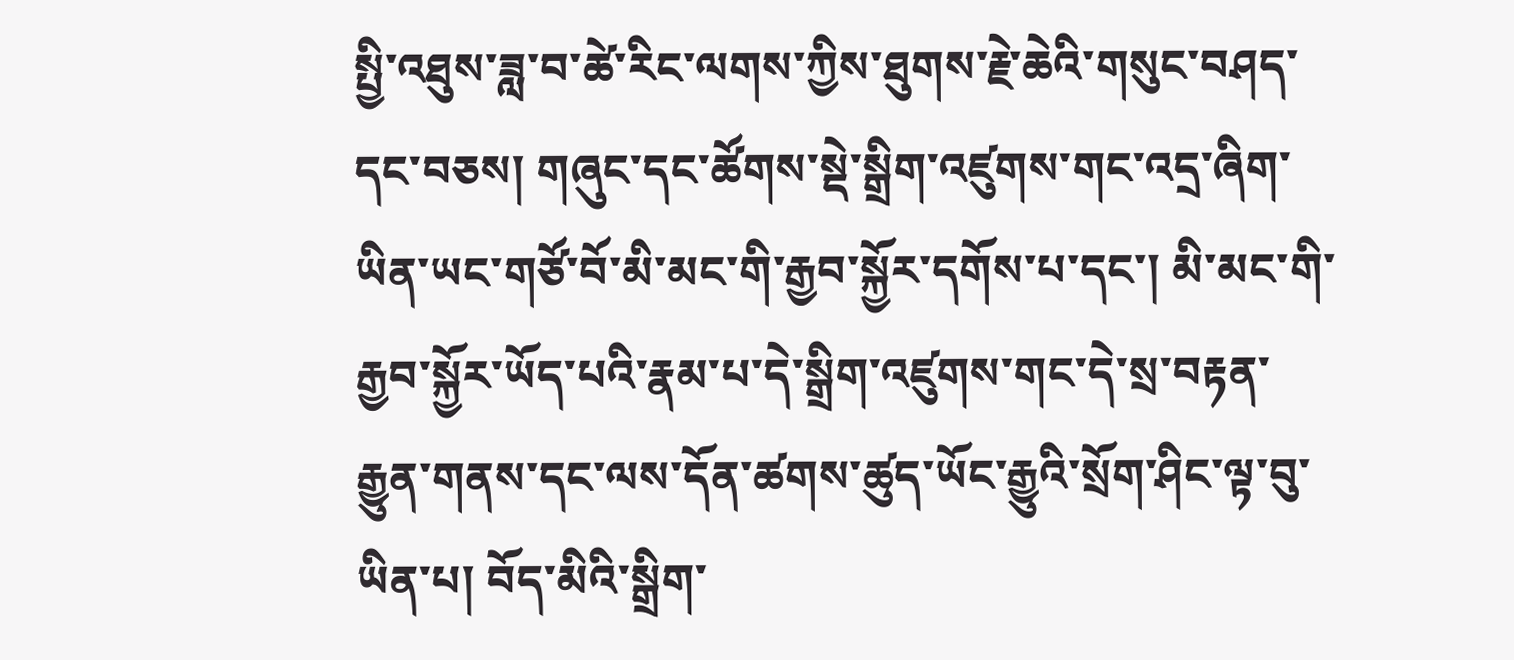སྤྱི་འཐུས་ཟླ་བ་ཚེ་རིང་ལགས་ཀྱིས་ཐུགས་རྗེ་ཆེའི་གསུང་བཤད་དང་བཅས། གཞུང་དང་ཚོགས་སྡེ་སྒྲིག་འཛུགས་གང་འདྲ་ཞིག་ཡིན་ཡང་གཙོ་བོ་མི་མང་གི་རྒྱབ་སྐྱོར་དགོས་པ་དང་། མི་མང་གི་རྒྱབ་སྐྱོར་ཡོད་པའི་རྣམ་པ་དེ་སྒྲིག་འཛུགས་གང་དེ་སྲ་བརྟན་རྒྱུན་གནས་དང་ལས་དོན་ཚགས་ཚུད་ཡོང་རྒྱུའི་སྲོག་ཤིང་ལྟ་བུ་ཡིན་པ། བོད་མིའི་སྒྲིག་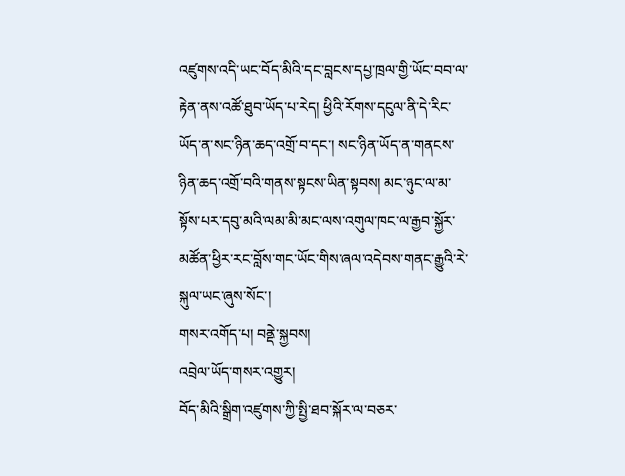འཛུགས་འདི་ཡང་བོད་མིའི་དང་བླངས་དཔྱ་ཁྲལ་གྱི་ཡོང་བབ་ལ་རྟེན་ནས་འཚོ་ཐུབ་ཡོད་པ་རེད། ཕྱིའི་རོགས་དངུལ་ནི་དེ་རིང་ཡོད་ན་སང་ཉིན་ཆད་འགྲོ་བ་དང་། སང་ཉིན་ཡོད་ན་གནངས་ཉིན་ཆད་འགྲོ་བའི་གནས་སྟངས་ཡིན་སྟབས། མང་ཉུང་ལ་མ་སྟོས་པར་དབུ་མའི་ལམ་མི་མང་ལས་འགུལ་ཁང་ལ་རྒྱབ་སྐྱོར་མཚོན་ཕྱིར་རང་བློས་གང་ཡོང་གིས་ཞལ་འདེབས་གནང་རྒྱུའི་རེ་སྐུལ་ཡང་ཞུས་སོང་།
གསར་འགོད་པ། བནྡེ་སྐྱབས།
འབྲེལ་ཡོད་གསར་འགྱུར།
བོད་མིའི་སྒྲིག་འཛུགས་ཀྱི་སྤྱི་ཐབ་སྐོར་ལ་བཅར་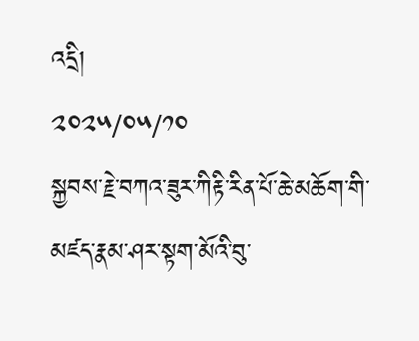འདྲི།
༢༠༢༥/༠༥/༡༠
སྐྱབས་རྗེ་བཀའ་ཟུར་ཀིརྟི་རིན་པོ་ཆེ་མཆོག་གི་མཛད་རྣམ་ཤར་སྟག་མོའི་བུ་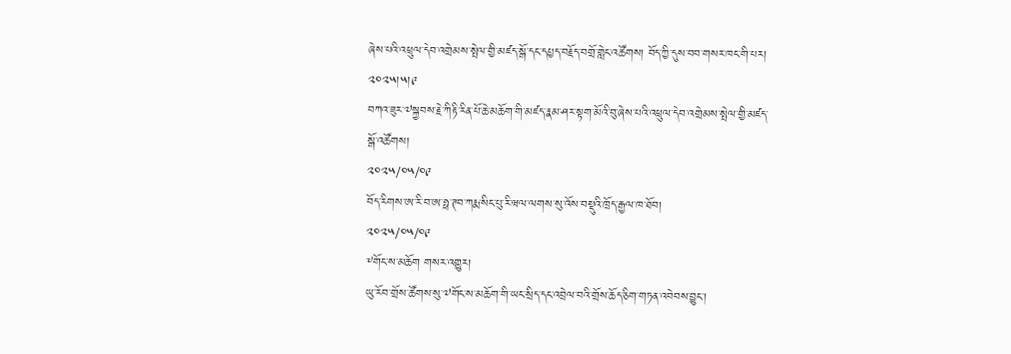ཞེས་པའི་འཕྲུལ་དེབ་འགྲེམས་སྤེལ་གྱི་མཛད་སྒོ་དང་དཔྱད་བརྗོད་བགྲོ་གླེང་འཚོགས། བོད་ཀྱི་དུས་བབ་གསར་ཁང་གི་པར། ༢༠༢༥།༥།༩
བཀའ་ཟུར་༧སྐྱབས་རྗེ་ཀིརྟི་རིན་པོ་ཆེ་མཆོག་གི་མཛད་རྣམ་ཤར་སྟག་མོའི་བུ་ཞེས་པའི་འཕྲུལ་དེབ་འགྲེམས་སྤེལ་གྱི་མཛད་སྒོ་འཚོགས།
༢༠༢༥/༠༥/༠༩
བོད་རིགས་ཨ་རི་བ་ཨ་ཧྥ་ཊབ་ཀརྨ་སིང་པུ་རི་ཝལ་ལགས་སུ་འོས་བསྡུའི་ཁྲོད་རྒྱལ་ཁ་ཐོབ།
༢༠༢༥/༠༥/༠༩
༸གོང་ས་མཆོག གསར་འགྱུར།
ཡུ་རོབ་གྲོས་ཚོགས་སུ་༧གོང་ས་མཆོག་གི་ཡང་སྲིད་དང་འབྲེལ་བའི་གྲོས་ཆོད་ཅིག་གཏན་འབེབས་བྱུང་།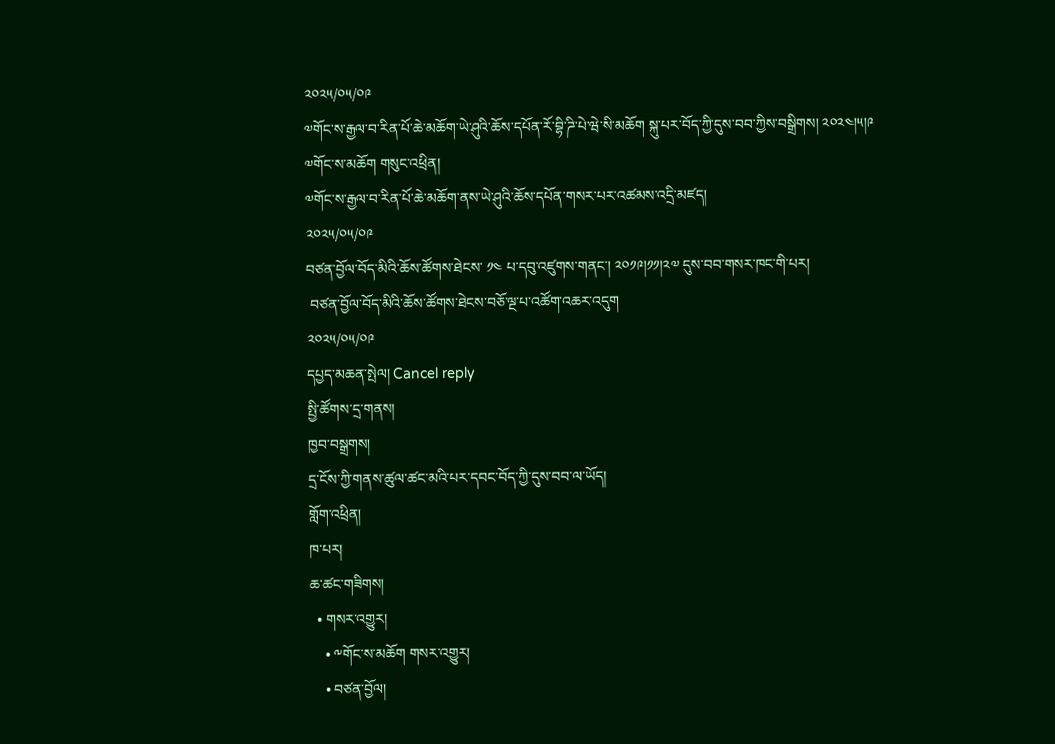༢༠༢༥/༠༥/༠༩
༧གོང་ས་རྒྱལ་བ་རིན་པོ་ཆེ་མཆོག་ཡེ་ཤུའི་ཆོས་དཔོན་རོ་བྷི་ཌི་པེ་ཝེ་སི་མཆོག སྐུ་པར་བོད་ཀྱི་དུས་བབ་ཀྱིས་བསྒྲིགས། ༢༠༢༤།༥།༩
༧གོང་ས་མཆོག གསུང་འཕྲིན།
༧གོང་ས་རྒྱལ་བ་རིན་པོ་ཆེ་མཆོག་ནས་ཡེ་ཤུའི་ཆོས་དཔོན་གསར་པར་འཚམས་འདྲི་མཛད།
༢༠༢༥/༠༥/༠༩
བཙན་བྱོལ་བོད་མིའི་ཆོས་ཚོགས་ཐེངས་ ༡༤ པ་དབུ་འཛུགས་གནང་། ༢༠༡༩།༡༡།༢༧ དུས་བབ་གསར་ཁང་གི་པར།
 བཙན་བྱོལ་བོད་མིའི་ཆོས་ཚོགས་ཐེངས་བཅོ་ལྔ་པ་འཚོག་འཆར་འདུག
༢༠༢༥/༠༥/༠༩
དཔྱད་མཆན་སྤེལ། Cancel reply
སྤྱི་ཚོགས་དྲ་གནས།
ཁྱབ་བསྒྲགས།
དྲ་ངོས་ཀྱི་གནས་ཚུལ་ཚང་མའི་པར་དབང་བོད་ཀྱི་དུས་བབ་ལ་ཡོད།
གློག་འཕྲིན།
ཁ་པར།
ཆ་ཚང་གཟིགས།
  • གསར་འགྱུར།
    • ༸གོང་ས་མཆོག གསར་འགྱུར།
    • བཙན་བྱོལ།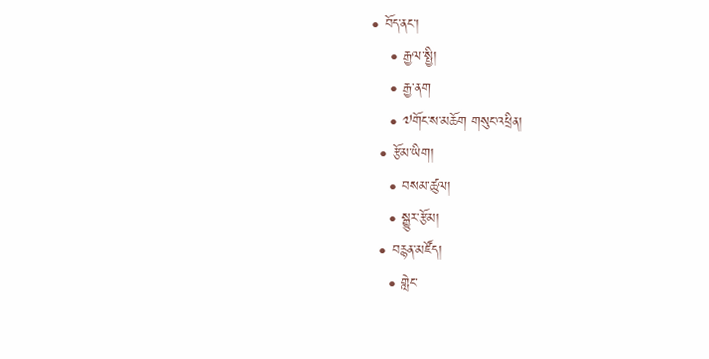• བོད་ནང་།
    • རྒྱལ་སྤྱི།
    • རྒྱ་ནག
    • ༧གོང་ས་མཆོག གསུང་འཕྲིན།
  • རྩོམ་ཡིག།
    • བསམ་ཚུལ།
    • སྒྱུར་རྩོམ།
  • བརྙན་མཛོད།
    • གླེང་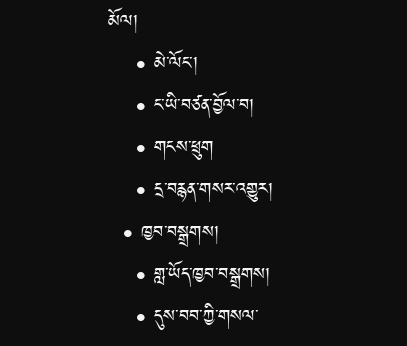མོལ།
    • མེ་ལོང་།
    • ང་ཡི་བཙན་བྱོལ་བ།
    • གངས་ཕྲུག
    • དྲ་བརྙན་གསར་འགྱུར།
  • ཁྱབ་བསྒྲགས།
    • གླ་ཡོད་ཁྱབ་བསྒྲགས།
    • དུས་བབ་ཀྱི་གསལ་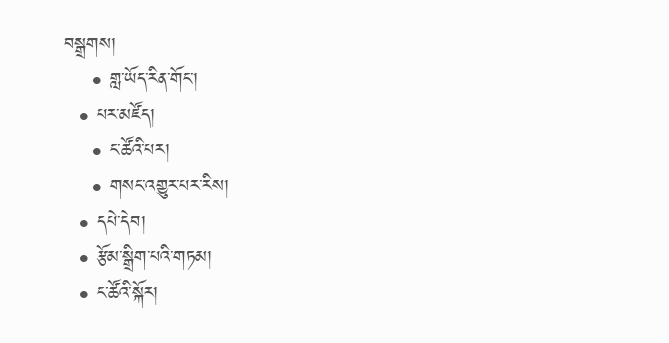བསྒྲགས།
    • གླ་ཡོད་རིན་གོང་།
  • པར་མཛོད།
    • ང་ཚོའི་པར།
    • གསང་འགྱུར་པར་རིས།
  • དཔེ་དེབ།
  • རྩོམ་སྒྲིག་པའི་གཏམ།
  • ང་ཚོའི་སྐོར།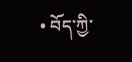• བོད་ཀྱི་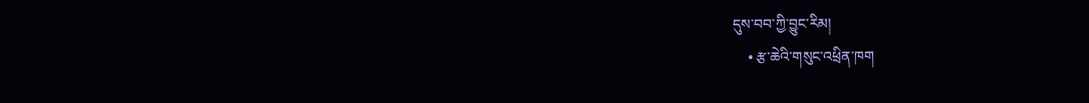དུས་བབ་ཀྱི་བྱུང་རིམ།
    • རྩ་ཆེའི་གསུང་འཕྲིན་ཁག